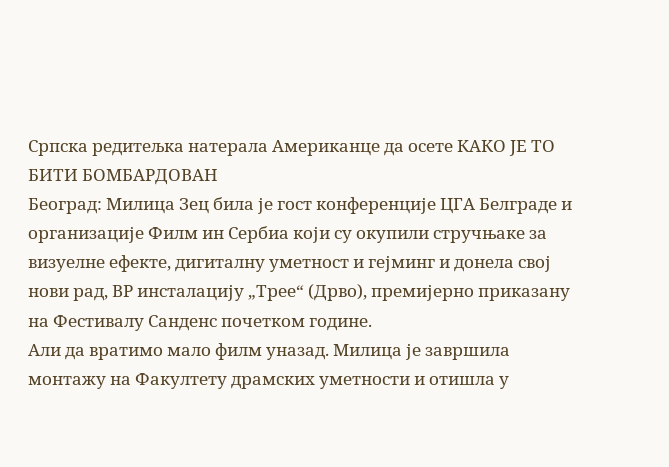Српска редитељка натерала Американце да осете КАКО ЈЕ ТО БИТИ БОМБАРДОВАН
Београд: Милица Зец била је гост конференције ЦГА Белграде и организације Филм ин Сербиа који су окупили стручњаке за визуелне ефекте, дигиталну уметност и гејминг и донела свој нови рад, ВР инсталацију „Трее“ (Дрво), премијерно приказану на Фестивалу Санденс почетком године.
Али да вратимо мало филм уназад. Милица је завршила монтажу на Факултету драмских уметности и отишла у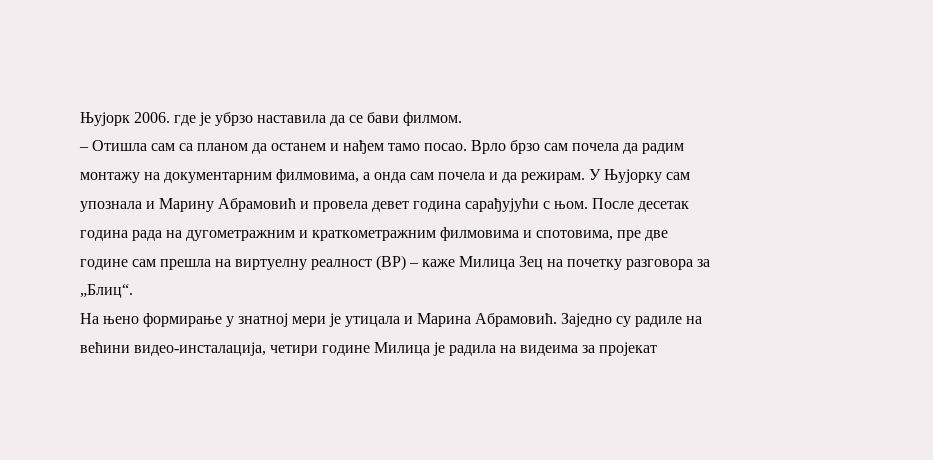Њујорк 2006. где је убрзо наставила да се бави филмом.
– Отишла сам са планом да останем и нађем тамо посао. Врло брзо сам почела да радим монтажу на документарним филмовима, а онда сам почела и да режирам. У Њујорку сам упознала и Марину Абрамовић и провела девет година сарађујући с њом. После десетак година рада на дугометражним и краткометражним филмовима и спотовима, пре две године сам прешла на виртуелну реалност (ВР) – каже Милица Зец на почетку разговора за „Блиц“.
На њено формирање у знатној мери је утицала и Марина Абрамовић. Заједно су радиле на већини видео-инсталација, четири године Милица је радила на видеима за пројекат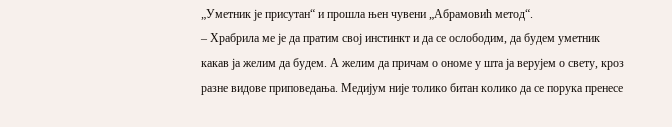„Уметник је присутан“ и прошла њен чувени „Абрамовић метод“.
– Храбрила ме је да пратим свој инстинкт и да се ослободим, да будем уметник какав ја желим да будем. А желим да причам о ономе у шта ја верујем о свету, кроз разне видове приповедања. Медијум није толико битан колико да се порука пренесе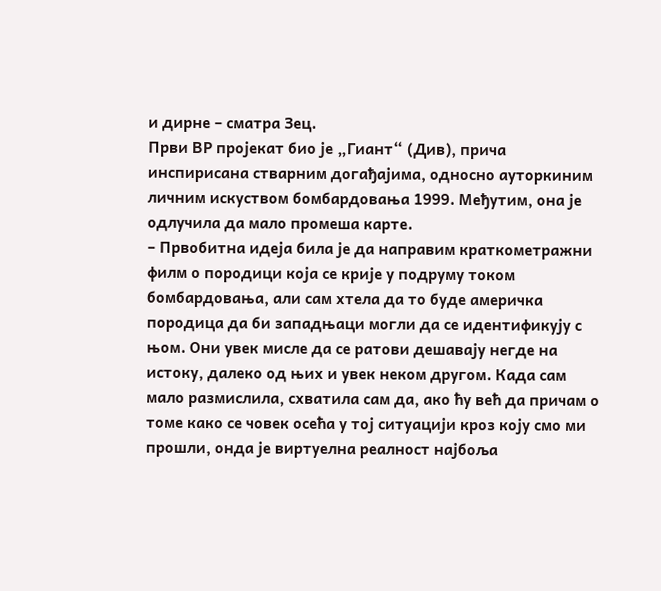и дирне – сматра Зец.
Први ВР пројекат био је „Гиант“ (Див), прича инспирисана стварним догађајима, односно ауторкиним личним искуством бомбардовања 1999. Међутим, она је одлучила да мало промеша карте.
– Првобитна идеја била је да направим краткометражни филм о породици која се крије у подруму током бомбардовања, али сам хтела да то буде америчка породица да би западњаци могли да се идентификују с њом. Они увек мисле да се ратови дешавају негде на истоку, далеко од њих и увек неком другом. Када сам мало размислила, схватила сам да, ако ћу већ да причам о томе како се човек осећа у тој ситуацији кроз коју смо ми прошли, онда је виртуелна реалност најбоља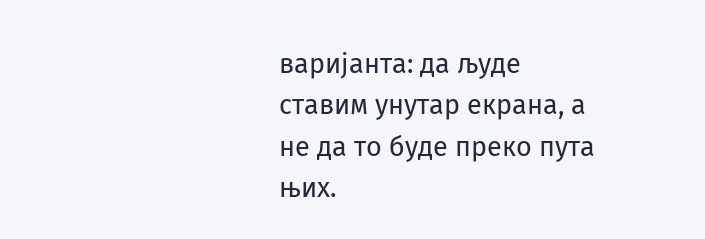варијанта: да људе ставим унутар екрана, а не да то буде преко пута њих.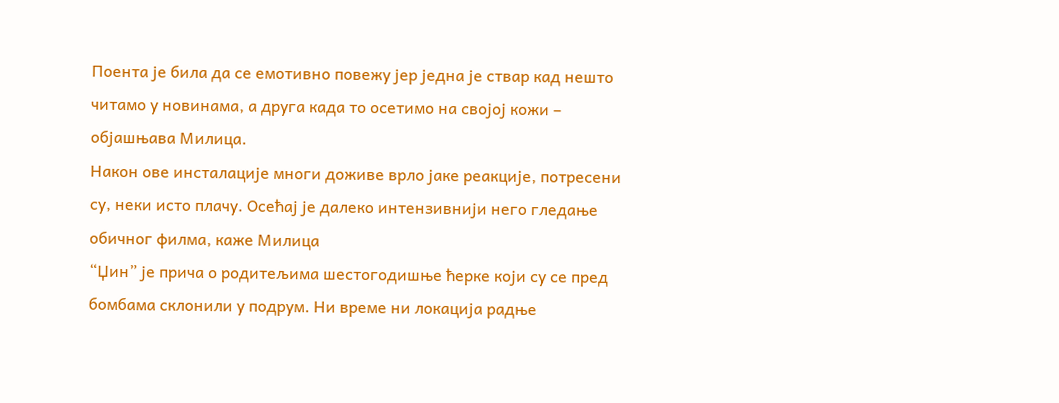Поента је била да се емотивно повежу јер једна је ствар кад нешто читамо у новинама, а друга када то осетимо на својој кожи – објашњава Милица.
Након ове инсталације многи доживе врло јаке реакције, потресени су, неки исто плачу. Осећај је далеко интензивнији него гледање обичног филма, каже Милица
“Џин” је прича о родитељима шестогодишње ћерке који су се пред бомбама склонили у подрум. Ни време ни локација радње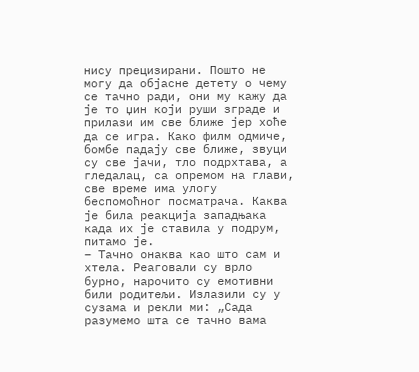нису прецизирани. Пошто не могу да објасне детету о чему се тачно ради, они му кажу да је то џин који руши зграде и прилази им све ближе јер хоће да се игра. Како филм одмиче, бомбе падају све ближе, звуци су све јачи, тло подрхтава, а гледалац, са опремом на глави, све време има улогу беспомоћног посматрача. Каква је била реакција западњака када их је ставила у подрум, питамо је.
– Тачно онаква као што сам и хтела. Реаговали су врло бурно, нарочито су емотивни били родитељи. Излазили су у сузама и рекли ми: „Сада разумемо шта се тачно вама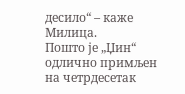десило“ – каже Милица.
Пошто је „Џин“ одлично примљен на четрдесетак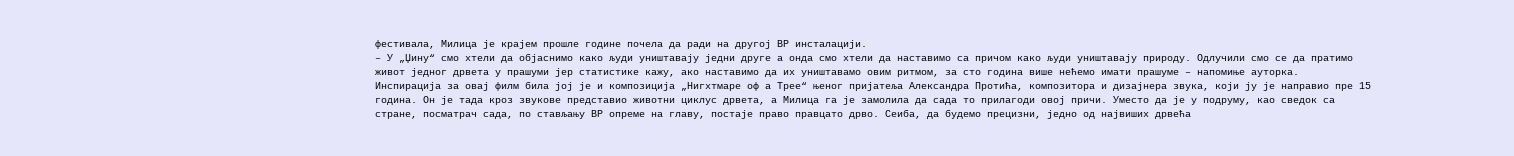фестивала, Милица је крајем прошле године почела да ради на другој ВР инсталацији.
– У „Џину“ смо хтели да објаснимо како људи уништавају једни друге а онда смо хтели да наставимо са причом како људи уништавају природу. Одлучили смо се да пратимо живот једног дрвета у прашуми јер статистике кажу, ако наставимо да их уништавамо овим ритмом, за сто година више нећемо имати прашуме – напомиње ауторка.
Инспирација за овај филм била јој је и композиција „Нигхтмаре оф а Трее“ њеног пријатеља Александра Протића, композитора и дизајнера звука, који ју је направио пре 15 година. Он је тада кроз звукове представио животни циклус дрвета, а Милица га је замолила да сада то прилагоди овој причи. Уместо да је у подруму, као сведок са стране, посматрач сада, по стављању ВР опреме на главу, постаје право правцато дрво. Сеиба, да будемо прецизни, једно од највиших дрвећа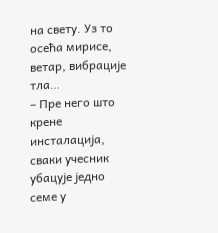на свету. Уз то осећа мирисе, ветар, вибрације тла…
– Пре него што крене инсталација, сваки учесник убацује једно семе у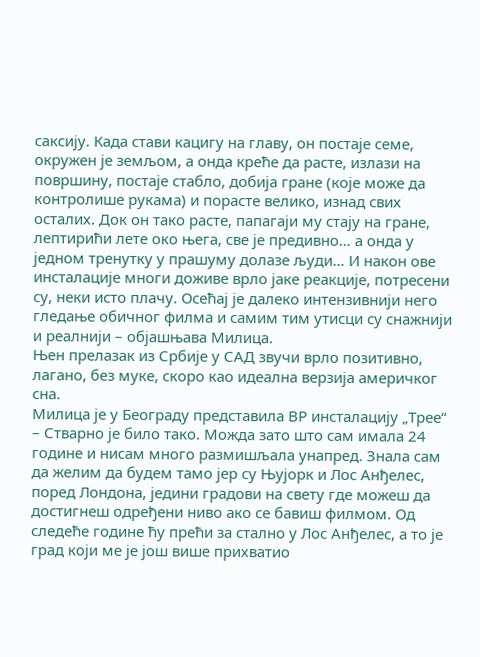саксију. Када стави кацигу на главу, он постаје семе, окружен је земљом, а онда креће да расте, излази на површину, постаје стабло, добија гране (које може да контролише рукама) и порасте велико, изнад свих осталих. Док он тако расте, папагаји му стају на гране, лептирићи лете око њега, све је предивно… а онда у једном тренутку у прашуму долазе људи… И након ове инсталације многи доживе врло јаке реакције, потресени су, неки исто плачу. Осећај је далеко интензивнији него гледање обичног филма и самим тим утисци су снажнији и реалнији – објашњава Милица.
Њен прелазак из Србије у САД звучи врло позитивно, лагано, без муке, скоро као идеална верзија америчког сна.
Милица је у Београду представила ВР инсталацију „Трее“
– Стварно је било тако. Можда зато што сам имала 24 године и нисам много размишљала унапред. Знала сам да желим да будем тамо јер су Њујорк и Лос Анђелес, поред Лондона, једини градови на свету где можеш да достигнеш одређени ниво ако се бавиш филмом. Од следеће године ћу прећи за стално у Лос Анђелес, а то је град који ме је још више прихватио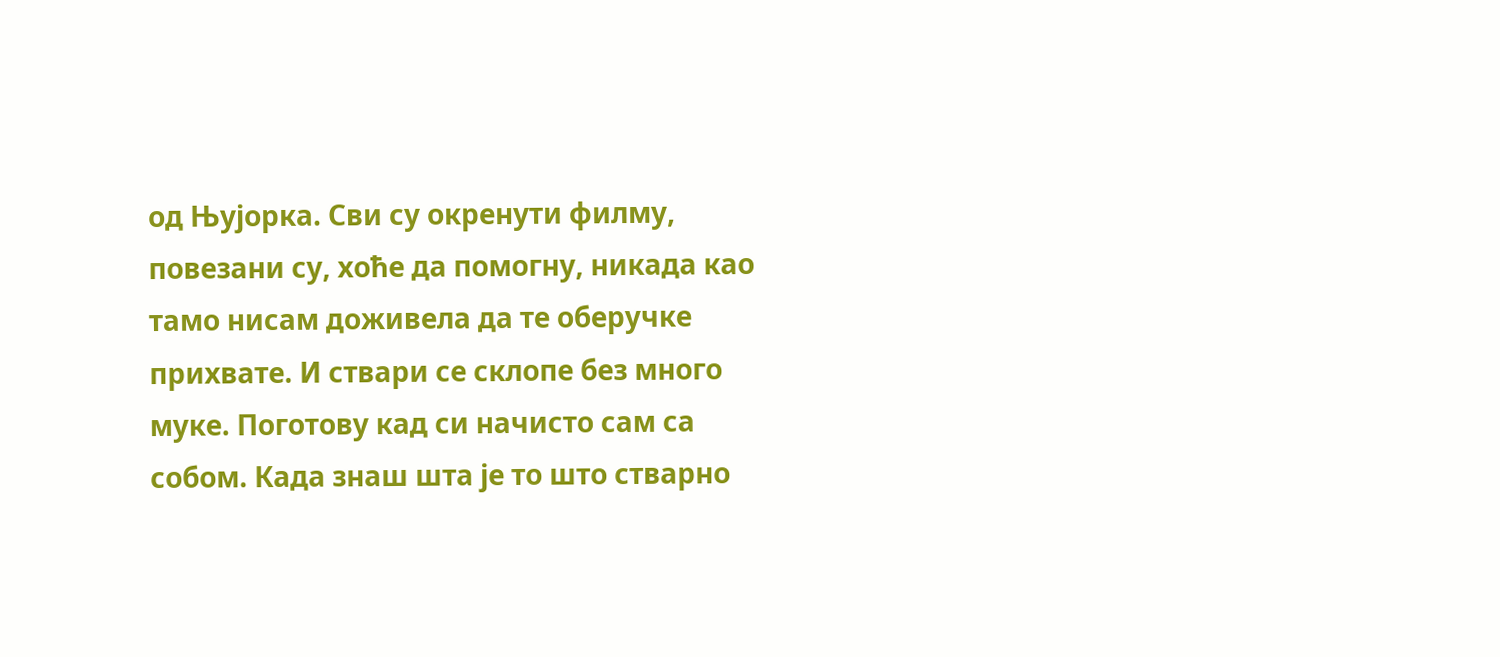од Њујорка. Сви су окренути филму, повезани су, хоће да помогну, никада као тамо нисам доживела да те оберучке прихвате. И ствари се склопе без много муке. Поготову кад си начисто сам са собом. Када знаш шта је то што стварно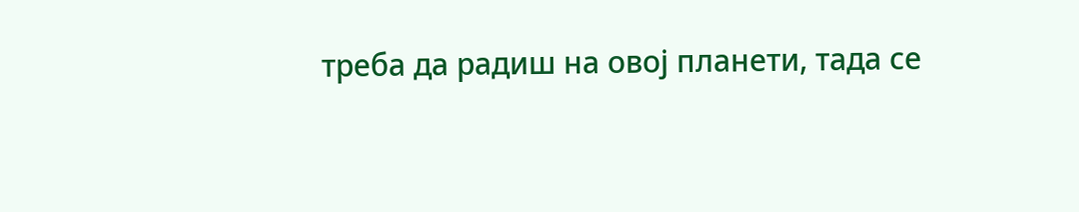треба да радиш на овој планети, тада се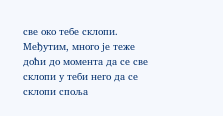све око тебе склопи. Међутим, много је теже доћи до момента да се све склопи у теби него да се склопи споља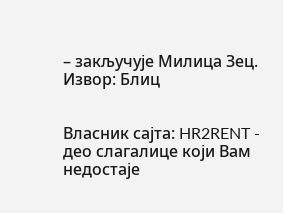– закључује Милица Зец.
Извор: Блиц


Власник сајта: HR2RENT - део слагалице који Вам недостаје